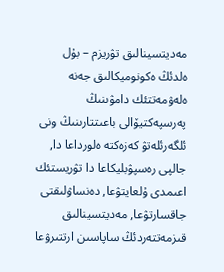مەديتسينالىق تۋريزم – بۇل ەلدئڭ ەكونوميكالىق جەنە ەلەۋمەتتئك دامۋىنىڭ پەرسپەكتيۆالى باعىتتارىنىڭ ونى ئلگەرئلەتۋ كەزەكتە ەلورداعا دا, جالپى رەسپۋبليكاعا دا تۋريستئك اعىمدى ۇلعايتۋعا, دەنساۋلىقتى جاقسارتۋعا, مەديتسينالىق قىزمەتتەردئڭ ساپاسىن ارتتىرۋعا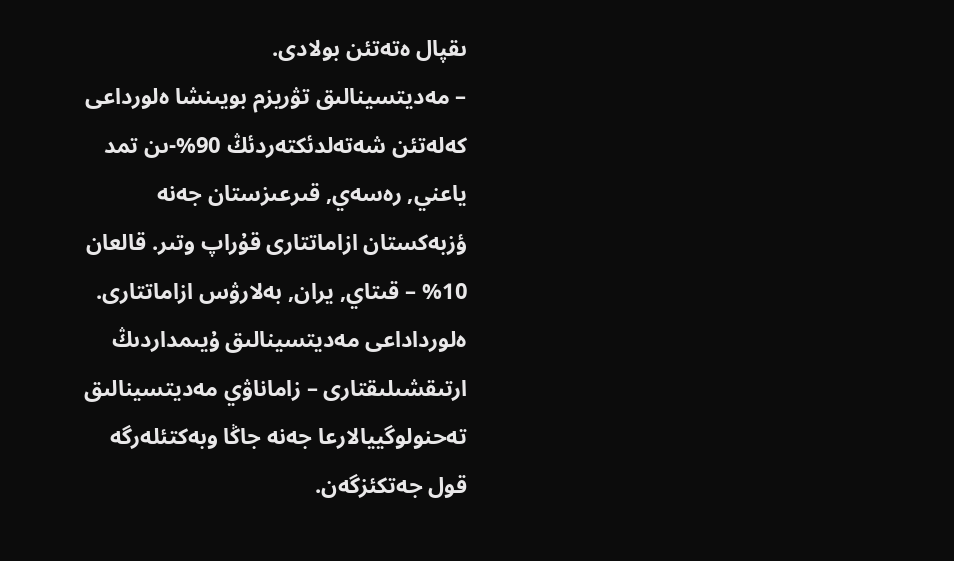ىقپال ەتەتئن بولادى.
– مەديتسينالىق تۋريزم بويىنشا ەلورداعى كەلەتئن شەتەلدئكتەردئڭ 90%-ىن تمد ياعني, رەسەي, قىرعىزستان جەنە ؤزبەكستان ازاماتتارى قۇراپ وتىر. قالعان 10% – قىتاي, يران, بەلارۋس ازاماتتارى. ەلورداداعى مەديتسينالىق ۇيىمداردىڭ ارتىقشىلىقتارى – زاماناۋي مەديتسينالىق تەحنولوگييالارعا جەنە جاڭا وبەكتئلەرگە قول جەتكئزگەن.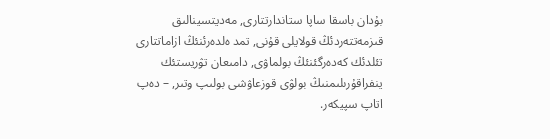بۇدان باسقا ساپا ستاندارتتارى, مەديتسينالىق قىزمەتتەردئڭ قولايلى قۇنى, تمد ەلدەرئنئڭ ازاماتتارى تئلدئك كەدەرگئنئڭ بولماۋى, دامىعان تۋريستئك ينفراقۇرىلىمنىڭ بولۋى قوزعاۋشى بولىپ وتىر, – دەپ اتاپ سپيكەر.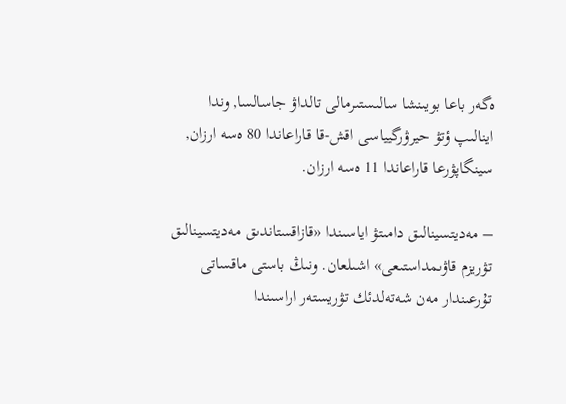ەگەر باعا بويىنشا سالىستىرمالى تالداۋ جاسالسا, وندا اينالىپ ؤتۋ حيرۋرگيياسى اقش-قا قاراعاندا 80 ەسە ارزان, سينگاپۋرعا قاراعاندا 11 ەسە ارزان.

– مەديتسينالىق دامىتۋ اياسىندا «قازاقستاندىق مەديتسينالىق تۋريزم قاۋىمداستىعى» اشىلعان. ونىڭ باستى ماقساتى تۇرعىندار مەن شەتەلدئك تۋريستەر اراسىندا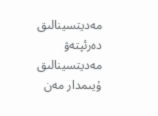مەديتسينالىق دەرئپتەۋ مەديتسينالىق ۇيىمدار مەن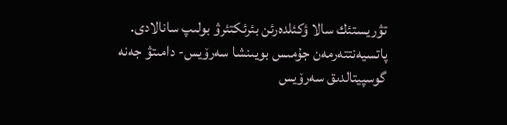تۋريستئك سالا ؤكئلدەرئن بئرئكتئرۋ بولىپ سانالادى. پاتسيەنتتەرمەن جۇمىس بويىنشا سەرۆيس- دامىتۋ جەنە گوسپيتالدىق سەرۆيس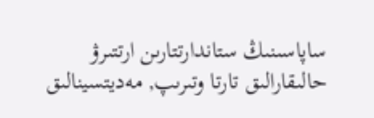ساپاسىنىڭ ستاندارتتارىن ارتتىرۋ حالىقارالىق تارتا وتىرىپ, مەديتسينالىق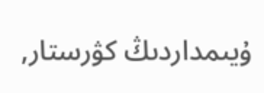ۇيىمداردىڭ كۋرستار,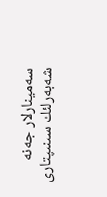سەمينارلار جەنە شەبەرلئك سىنىپتارى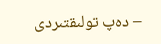– دەپ تولىقتىردى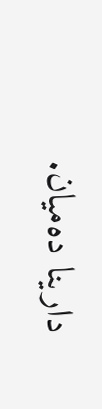دارينا دەميان.